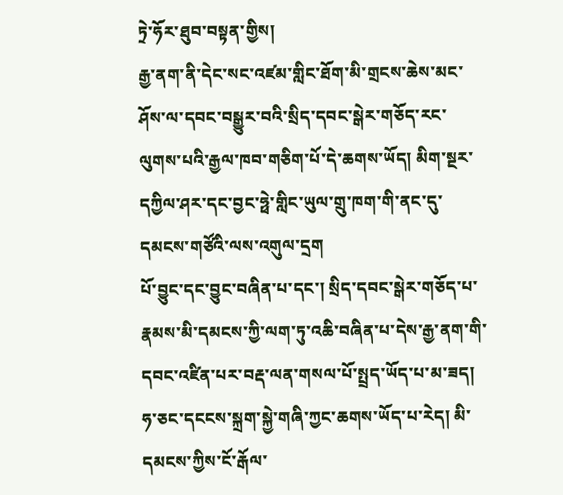ཏྲེ་ཧོར་ཐུབ་བསྟན་གྱིས།
རྒྱ་ནག་ནི་དེང་སང་འཛམ་གླིང་ཐོག་མི་གྲངས་ཆེས་མང་ཤོས་ལ་དབང་བསྒྱུར་བའི་སྲིད་དབང་སྒེར་གཅོད་རང་ལུགས་པའི་རྒྱལ་ཁབ་གཅིག་པོ་དེ་ཆགས་ཡོད། མིག་སྔར་དཀྱིལ་ཤར་དང་བྱང་ཧྥེ་གླིང་ཡུལ་གྲུ་ཁག་གི་ནང་དུ་དམངས་གཙོའི་ལས་འགུལ་དྲག
པོ་བྱུང་དང་བྱུང་བཞིན་པ་དང་། སྲིད་དབང་སྒེར་གཅོད་པ་རྣམས་མི་དམངས་ཀྱི་ལག་ཏུ་འཆི་བཞིན་པ་དེས་རྒྱ་ནག་གི་དབང་འཛིན་པར་བརྡ་ལན་གསལ་པོ་སྤྲད་ཡོད་པ་མ་ཟད། ཧ་ཅང་དངངས་སྐྲག་སྐྱེ་གཞི་ཀྱང་ཆགས་ཡོད་པ་རེད། མི་དམངས་ཀྱིས་ངོ་རྒོལ་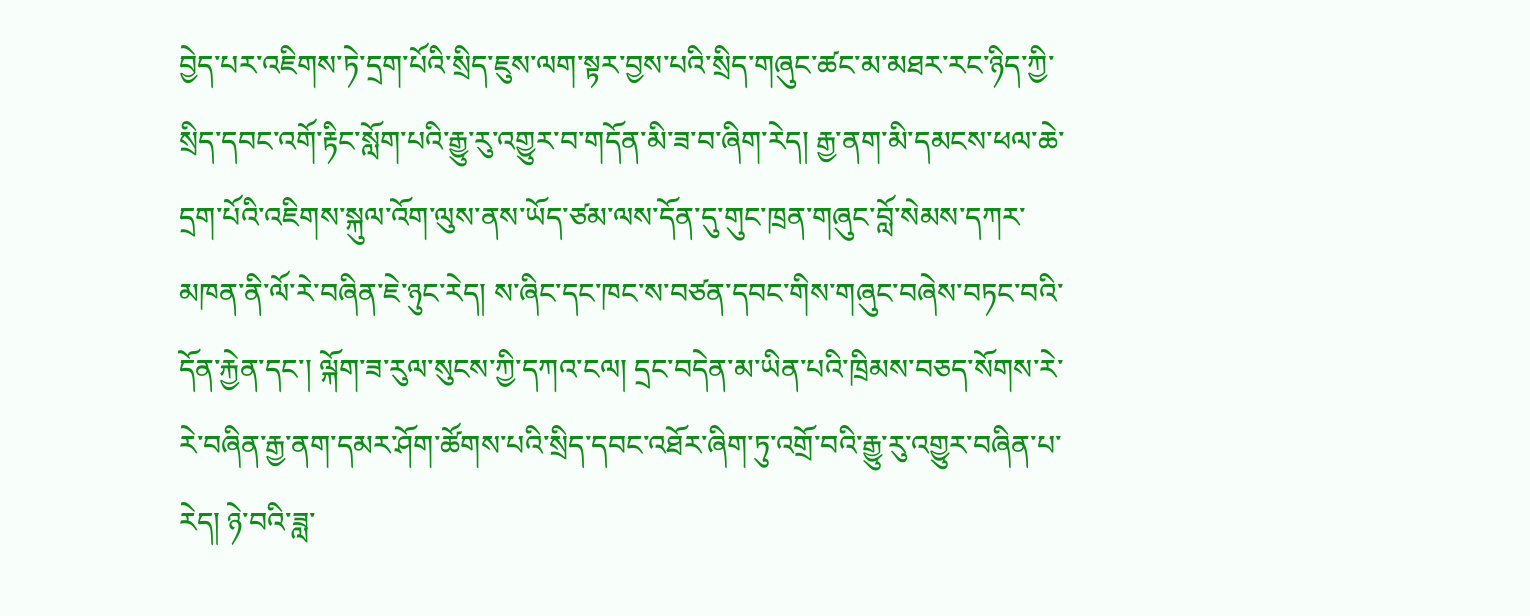བྱེད་པར་འཇིགས་ཏེ་དྲག་པོའི་སྲིད་ཇུས་ལག་སྟར་བྱས་པའི་སྲིད་གཞུང་ཚང་མ་མཐར་རང་ཉིད་ཀྱི་སྲིད་དབང་འགོ་རྟིང་སློག་པའི་རྒྱུ་རུ་འགྱུར་བ་གདོན་མི་ཟ་བ་ཞིག་རེད། རྒྱ་ནག་མི་དམངས་ཕལ་ཆེ་དྲག་པོའི་འཇིགས་སྐུལ་འོག་ལུས་ནས་ཡོད་ཙམ་ལས་དོན་དུ་གུང་ཁྲན་གཞུང་བློ་སེམས་དཀར་མཁན་ནི་ལོ་རེ་བཞིན་ཇེ་ཉུང་རེད། ས་ཞིང་དང་ཁང་ས་བཙན་དབང་གིས་གཞུང་བཞེས་བཏང་བའི་དོན་རྐྱེན་དང་། ལྐོག་ཟ་རུལ་སུངས་ཀྱི་དཀའ་ངལ། དྲང་བདེན་མ་ཡིན་པའི་ཁྲིམས་བཅད་སོགས་རེ་རེ་བཞིན་རྒྱ་ནག་དམར་ཤོག་ཚོགས་པའི་སྲིད་དབང་འཐོར་ཞིག་ཏུ་འགྲོ་བའི་རྒྱུ་རུ་འགྱུར་བཞིན་པ་རེད། ཉེ་བའི་ཟླ་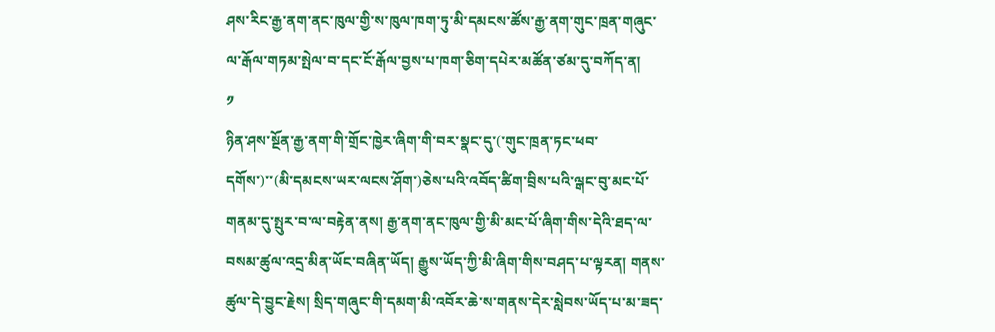ཤས་རིང་རྒྱ་ནག་ནང་ཁུལ་གྱི་ས་ཁུལ་ཁག་ཏུ་མི་དམངས་ཚོས་རྒྱ་ནག་གུང་ཁྲན་གཞུང་ལ་རྒོལ་གཏམ་སྤེལ་བ་དང་ངོ་རྒོལ་བྱས་པ་ཁག་ཅིག་དཔེར་མཚོན་ཙམ་དུ་བཀོད་ན།
༡
ཉིན་ཤས་སྔོན་རྒྱ་ནག་གི་གྲོང་ཁྱེར་ཞིག་གི་བར་སྣང་དུ་(་གུང་ཁྲན་ཏང་ཕབ་དགོས་)་་(མི་དམངས་ཡར་ལངས་ཤོག་)ཅེས་པའི་འབོད་ཚིག་བྲིས་པའི་ལྒང་བུ་མང་པོ་གནམ་དུ་སྤུར་བ་ལ་བརྟེན་ནས། རྒྱ་ནག་ནང་ཁུལ་གྱི་མི་མང་པོ་ཞིག་གིས་དེའི་ཐད་ལ་བསམ་ཚུལ་འདྲ་མིན་ཡོང་བཞིན་ཡོད། རྒྱུས་ཡོད་ཀྱི་མི་ཞིག་གིས་བཤད་པ་ལྟརན། གནས་ཚུལ་དེ་བྱུང་རྗེས། སྲིད་གཞུང་གི་དམག་མི་འབོར་ཆེ་ས་གནས་དེར་སླེབས་ཡོད་པ་མ་ཟད་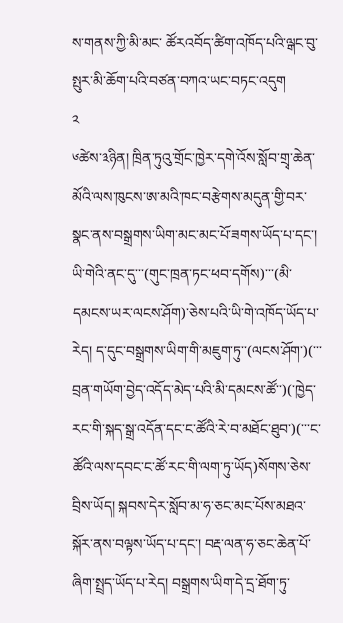ས་གནས་ཀྱི་མི་མང་ ཚོརའབོད་ཚིག་འཁོད་པའི་ལྒང་བུ་སྤུར་མི་ཆོག་པའི་བཙན་བཀའ་ཡང་བཏང་འདུག
༢
༦ཚེས་༣ཉིན། ཁྲིན་ཏུའུ་གྲོང་ཁྱེར་དགེ་འོས་སློབ་གྲྭ་ཆེན་མོའི་ལས་ཁུངས་ཨ་མའི་ཁང་བརྩེགས་མདུན་གྱི་བར་སྣང་ནས་བསྒྲགས་ཡིག་མང་མང་པོ་ཟགས་ཡོད་པ་དང་། ཡི་གེའི་ནང་དུ་་་(གུང་ཁྲན་ཏང་ཕབ་དགོས)་་་(མི་དམངས་ཡར་ལངས་ཤོག)་ཅེས་པའི་ཡི་གེ་འཁོད་ཡོད་པ་རེད། ད་དུང་བསྒྲགས་ཡིག་གི་མཇུག་ཏུ་་(ལངས་ཤོག་)(་་་བྲན་གཡོག་བྱེད་འདོད་མེད་པའི་མི་དམངས་ཚོ་་)(་ཁྱེད་རང་གི་སྐད་སྒྲ་འདོན་དང་ང་ཚོའི་རེ་བ་མཐོང་ཐུབ་)(་་་ང་ཚོའི་ལས་དབང་ང་ཚོ་རང་གི་ལག་ཏུ་ཡོད)སོགས་ཅེས་བྲིས་ཡོད། སྐབས་དེར་སློབ་མ་ཧ་ཅང་མང་པོས་མཐའ་སྐོར་ནས་བལྟས་ཡོད་པ་དང་། བརྡ་ལན་ཧ་ཅང་ཆེན་པོ་ཞིག་སྤྲད་ཡོད་པ་རེད། བསྒྲགས་ཡིག་དེ་དྲ་ཐོག་ཏུ་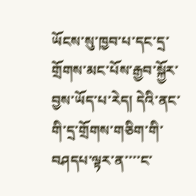ཡོངས་སུ་ཁྱབ་པ་དང་དྲ་གྲོགས་མང་པོས་རྒྱབ་སྐྱོར་བྱས་ཡོད་པ་རེད། དེའི་ནང་གི་དྲ་གྲོགས་གཅིག་གི་བཤདཔ་ལྟར་ན་་་་ང་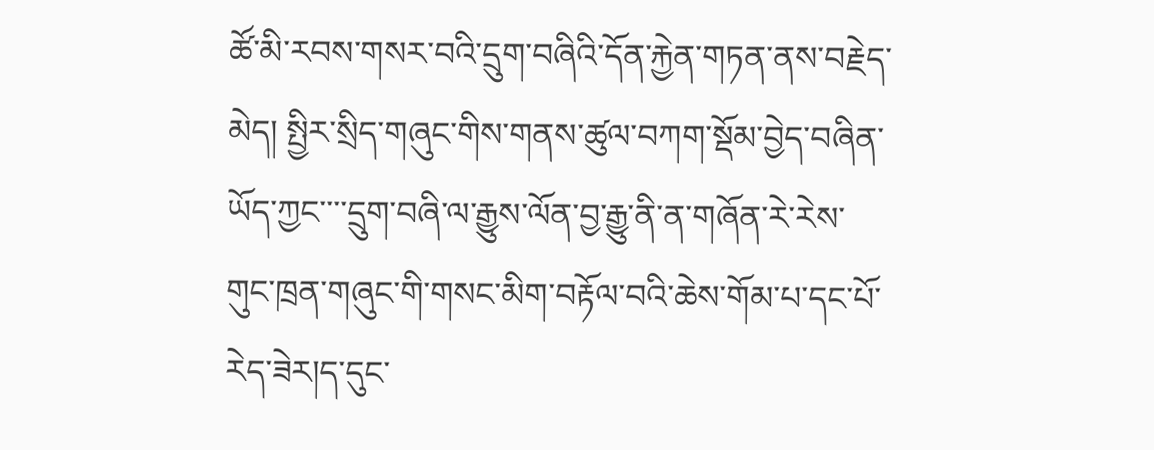ཚོ་མི་རབས་གསར་བའི་དྲུག་བཞིའི་དོན་རྐྱེན་གཏན་ནས་བརྗེད་མེད། སྤྱིར་སྲིད་གཞུང་གིས་གནས་ཚུལ་བཀག་སྡོམ་བྱེད་བཞིན་ཡོད་ཀྱང་་་་དྲུག་བཞི་ལ་རྒྱུས་ལོན་བྱ་རྒྱུ་ནི་ན་གཞོན་རེ་རེས་གུང་ཁྲན་གཞུང་གི་གསང་མིག་བརྟོལ་བའི་ཆེས་གོམ་པ་དང་པོ་རེད་ཟེར།ད་དུང་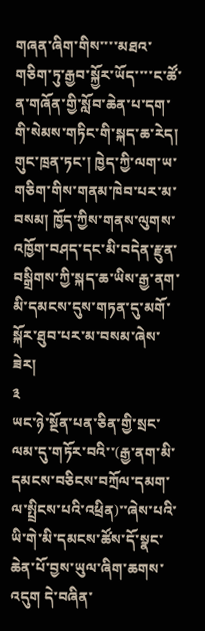གཞན་ཞིག་གིས་་་་མཐའ་གཅིག་ཏུ་རྒྱབ་སྐྱོར་ཡོད་་་་ང་ཚོ་ན་གཞོན་གྱི་སློབ་ཆེན་པ་དག་གི་སེམས་གཏིང་གི་སྐད་ཆ་རེད། གུང་ཁྲན་ཏང་། ཁྱེད་ཀྱི་ལག་ཡ་གཅིག་གིས་གནམ་ཁེབ་པར་མ་བསམ། ཁྱོད་ཀྱིས་གནས་ལུགས་འཁྱོག་བཤད་དང་མི་བདེན་རྫུན་བསྒྲིགས་ཀྱི་སྐད་ཆ་ཡིས་རྒྱ་ནག་མི་དམངས་དུས་གཏན་དུ་མགོ་སྐོར་ཐུབ་པར་མ་བསམ་ཞེས་ཟེར།
༣
ཡང་ཉེ་སྔོན་པན་ཅིན་གྱི་སྲང་ལམ་དུ་གཏོར་བའི་་(རྒྱ་ནག་མི་དམངས་བཅིངས་བཀྲོལ་དམག་ལ་སྤྲིངས་པའི་འཕྲིན)་་ཞེས་པའི་ཡི་གེ་མི་དམངས་ཚོས་དོ་སྣང་ཆེན་པོ་བྱས་ཡུལ་ཞིག་ཆགས་འདུག དེ་བཞིན་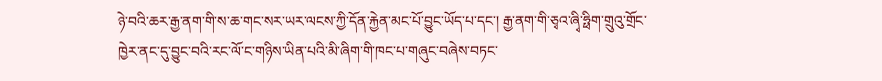ཉེ་བའི་ཆར་རྒྱ་ནག་གི་ས་ཆ་གང་སར་ཡར་ལངས་ཀྱི་དོན་རྐྱེན་མང་པོ་བྱུང་ཡོད་པ་དང་། རྒྱ་ནག་གི་ཅྭའ་ཞྭི་ཧྥིག་གྲུའུ་གྲོང་ཁྱེར་ནང་དུ་བྱུང་བའི་རང་ལོ་ང་གཉིས་ཡིན་པའི་མི་ཞིག་གི་ཁང་པ་གཞུང་བཞེས་བཏང་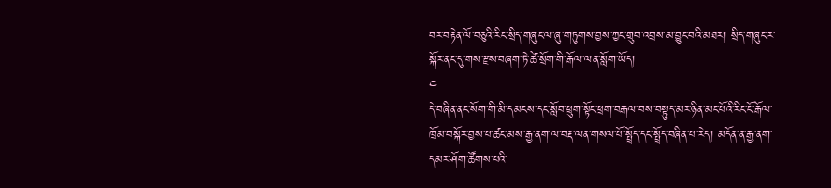བར་བརྟེན་ལོ་བཅུའི་རིང་སྲིད་གཞུང་ལ་ཞུ་གཏུགས་བྱས་ཀྱང་གྲུབ་འབྲས་མ་བྱུང་བའི་མཐར། སྲིད་གཞུང་ར་སྐོར་ནང་དུ་གས་རྫས་བཞག་ཏེ་ཚེ་སྲོག་གི་རྒོལ་ལན་སློག་ཡོད།
༤
དེ་བཞིན་ནང་སོག་གི་མི་དམངས་དང་སློབ་ཕྲུག་སྟོང་ཕྲག་བརྒལ་བས་བསྟུད་མར་ཉིན་མང་པོའི་རིང་ངོ་རྒོལ་ཁྲོམ་བསྐོར་བྱས་པ་ཚང་མས་རྒྱ་ནག་ལ་བརྡ་ལན་གསལ་པོ་སྤྲོད་དང་སྤྲོད་བཞིན་པ་རེད། མདོན་ན་རྒྱ་ནག་དམར་ཤོག་ཚོགས་པའི་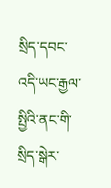སྲིད་དབང་འདི་ཡང་རྒྱལ་སྤྱིའི་ནང་གི་སྲིད་སྒེར་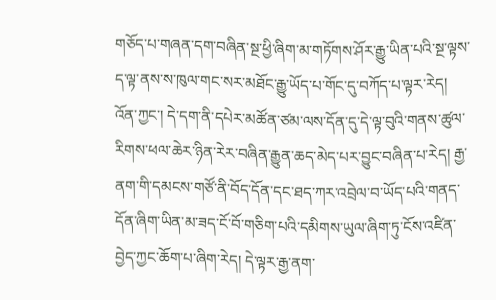གཅོད་པ་གཞན་དག་བཞིན་སྔ་ཕྱི་ཞིག་མ་གཏོགས་ཤོར་རྒྱུ་ཡིན་པའི་སྔ་ལྟས་ད་ལྟ་ནས་ས་ཁུལ་གང་སར་མཐོང་རྒྱུ་ཡོད་པ་གོང་དུ་བཀོད་པ་ལྟར་རེད། འོན་ཀྱང་། དེ་དག་ནི་དཔེར་མཚོན་ཙམ་ལས་དོན་དུ་དེ་ལྟ་བུའི་གནས་ཚུལ་རིགས་ཕལ་ཆེར་ཉིན་རེར་བཞིན་རྒྱུན་ཆད་མེད་པར་བྱུང་བཞིན་པ་རེད། རྒྱ་ནག་གི་དམངས་གཙོ་ནི་བོད་དོན་དང་ཐད་ཀར་འབྲེལ་བ་ཡོད་པའི་གནད་དོན་ཞིག་ཡིན་མ་ཟད་ངོ་བོ་གཅིག་པའི་དམིགས་ཡུལ་ཞིག་ཏུ་ངོས་འཛིན་བྱེད་ཀྱང་ཆོག་པ་ཞིག་རེད། དེ་ལྟར་རྒྱ་ནག་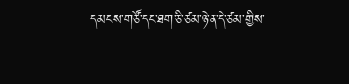དམངས་གཙོ་དང་ཐག་ཅི་ཙམ་ཉེ་ན་དེ་ཙམ་གྱིས་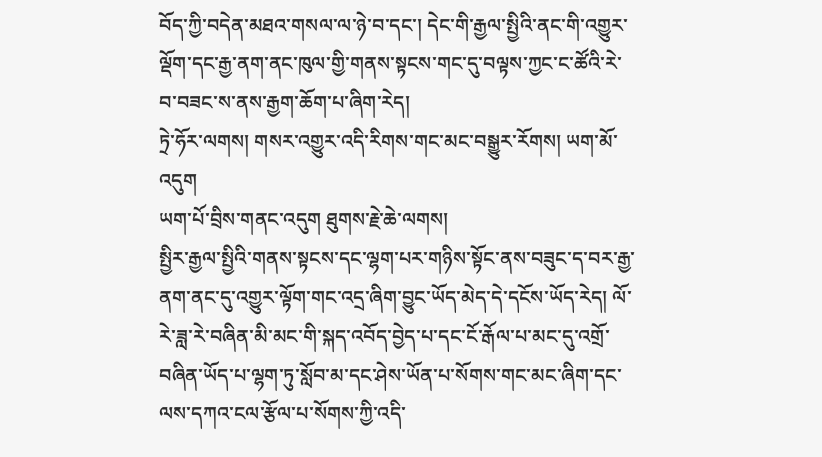བོད་ཀྱི་བདེན་མཐའ་གསལ་ལ་ཉེ་བ་དང་། དེང་གི་རྒྱལ་སྤྱིའི་ནང་གི་འགྱུར་ལྡོག་དང་རྒྱ་ནག་ནང་ཁུལ་གྱི་གནས་སྟངས་གང་དུ་བལྟས་ཀྱང་ང་ཚོའི་རེ་བ་བཟང་ས་ནས་རྒྱག་ཆོག་པ་ཞིག་རེད།
ཏྲེ་ཧོར་ལགས། གསར་འགྱུར་འདི་རིགས་གང་མང་བསྒྱུར་རོགས། ཡག་མོ་འདུག
ཡག་པོ་བྲིས་གནང་འདུག ཐུགས་རྗེ་ཆེ་ལགས།
སྤྱིར་རྒྱལ་སྤྱིའི་གནས་སྟངས་དང་ལྷག་པར་གཉིས་སྟོང་ནས་བཟུང་ད་བར་རྒྱ་ནག་ནང་དུ་འགྱུར་ལྟོག་གང་འདྲ་ཞིག་བྱུང་ཡོད་མེད་དེ་དངོས་ཡོད་རེད། ལོ་རེ་ཟླ་རེ་བཞིན་མི་མང་གི་སྐད་འབོད་བྱེད་པ་དང་ངོ་རྒོལ་པ་མང་དུ་འགྲོ་བཞིན་ཡོད་པ་ལྷག་ཏུ་སློབ་མ་དང་ཤེས་ཡོན་པ་སོགས་གང་མང་ཞིག་དང་ལས་དཀའ་ངལ་རྩོལ་པ་སོགས་ཀྱི་འདི་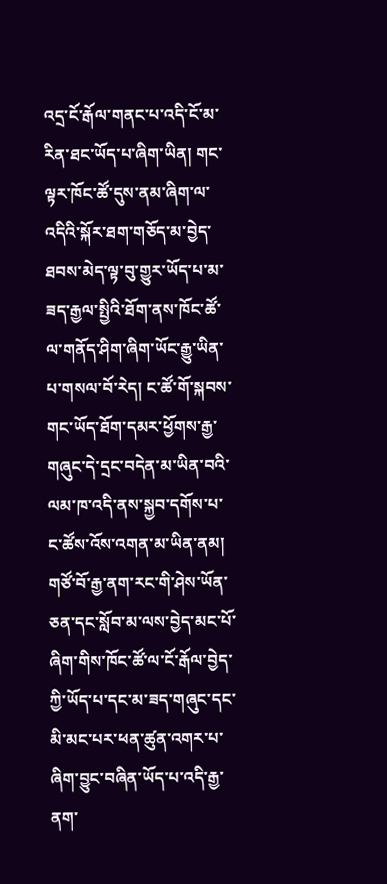འདྲ་ངོ་རྒོལ་གནང་པ་འདི་ངོ་མ་རིན་ཐང་ཡོད་པ་ཞིག་ཡིན། གང་ལྟར་ཁོང་ཚོ་དུས་ནམ་ཞིག་ལ་འདིའི་སྐོར་ཐག་གཅོད་མ་བྱེད་ཐབས་མེད་ལྟ་བུ་གྱུར་ཡོད་པ་མ་ཟད་རྒྱལ་སྤྱིའི་ཐོག་ནས་ཁོང་ཚོ་ལ་གནོད་ཤིག་ཞིག་ཡོང་རྒྱུ་ཡིན་པ་གསལ་བོ་རེད། ང་ཚོ་གོ་སྐབས་གང་ཡོད་ཐོག་དམར་ཕྱོགས་རྒྱ་གཞུང་དེ་དྲང་བདེན་མ་ཡིན་བའི་ལམ་ཁ་འདི་ནས་སྐྱབ་དགོས་པ་ང་ཚོས་འོས་འགན་མ་ཡིན་ནམ། གཙོ་བོ་རྒྱ་ནག་རང་གི་ཤེས་ཡོན་ཅན་དང་སློབ་མ་ལས་བྱེད་མང་པོ་ཞིག་གིས་ཁོང་ཚོ་ལ་ངོ་རྒོལ་བྱེད་ཀྱི་ཡོད་པ་དང་མ་ཟད་གཞུང་དང་མི་མང་པར་ཕན་ཚུན་འགར་པ་ཞིག་བྱུང་བཞིན་ཡོད་པ་འདི་རྒྱ་ནག་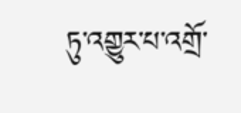ཏུ་འགྱུར་པ་འགྲོ་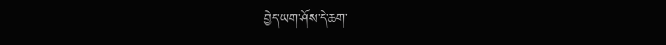བྱེད་ཡག་ཤོས་དེ་ཆག་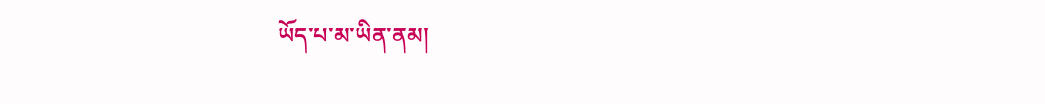ཡོད་པ་མ་ཡིན་ནམ།